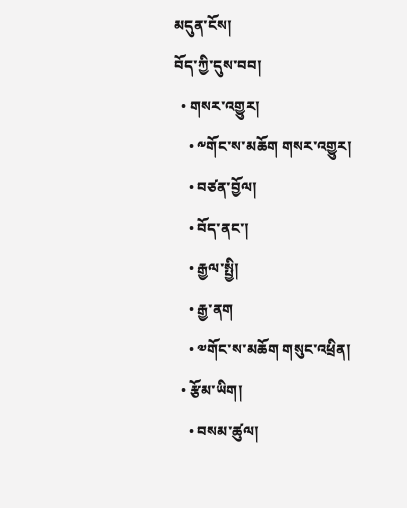མདུན་ངོས།
བོད་ཀྱི་དུས་བབ།
  • གསར་འགྱུར།
    • ༸གོང་ས་མཆོག གསར་འགྱུར།
    • བཙན་བྱོལ།
    • བོད་ནང་།
    • རྒྱལ་སྤྱི།
    • རྒྱ་ནག
    • ༧གོང་ས་མཆོག གསུང་འཕྲིན།
  • རྩོམ་ཡིག།
    • བསམ་ཚུལ།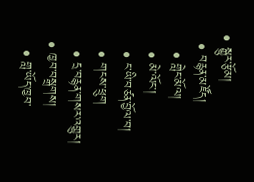• སྒྱུར་རྩོམ།
  • བརྙན་མཛོད།
    • གླེང་མོལ།
    • མེ་ལོང་།
    • ང་ཡི་བཙན་བྱོལ་བ།
    • གངས་ཕྲུག
    • དྲ་བརྙན་གསར་འགྱུར།
  • ཁྱབ་བསྒྲགས།
    • གླ་ཡོད་ཁྱབ་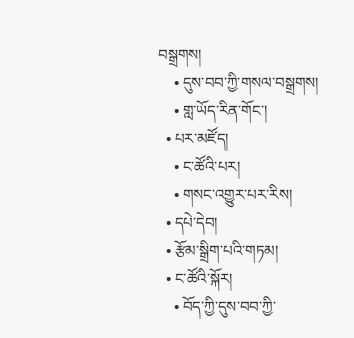བསྒྲགས།
    • དུས་བབ་ཀྱི་གསལ་བསྒྲགས།
    • གླ་ཡོད་རིན་གོང་།
  • པར་མཛོད།
    • ང་ཚོའི་པར།
    • གསང་འགྱུར་པར་རིས།
  • དཔེ་དེབ།
  • རྩོམ་སྒྲིག་པའི་གཏམ།
  • ང་ཚོའི་སྐོར།
    • བོད་ཀྱི་དུས་བབ་ཀྱི་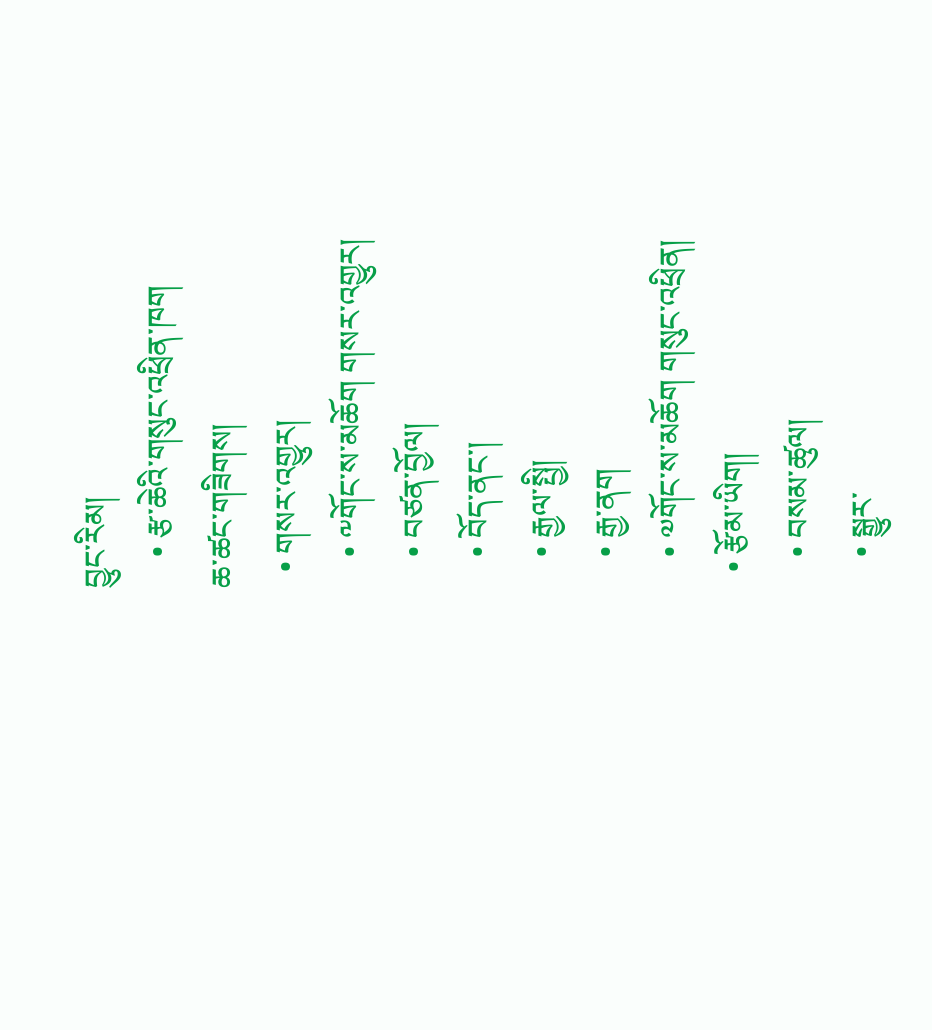བྱུང་རིམ།
    • རྩ་ཆེའི་གསུང་འཕྲིན་ཁག
ཆ་ཚང་གཟིགས།
  • གསར་འགྱུར།
    • ༸གོང་ས་མཆོག གསར་འགྱུར།
    • བཙན་བྱོལ།
    • བོད་ནང་།
    • རྒྱལ་སྤྱི།
    • རྒྱ་ནག
    • ༧གོང་ས་མཆོག གསུང་འཕྲིན།
  • རྩོམ་ཡིག།
    • བསམ་ཚུལ།
    • སྒྱུར་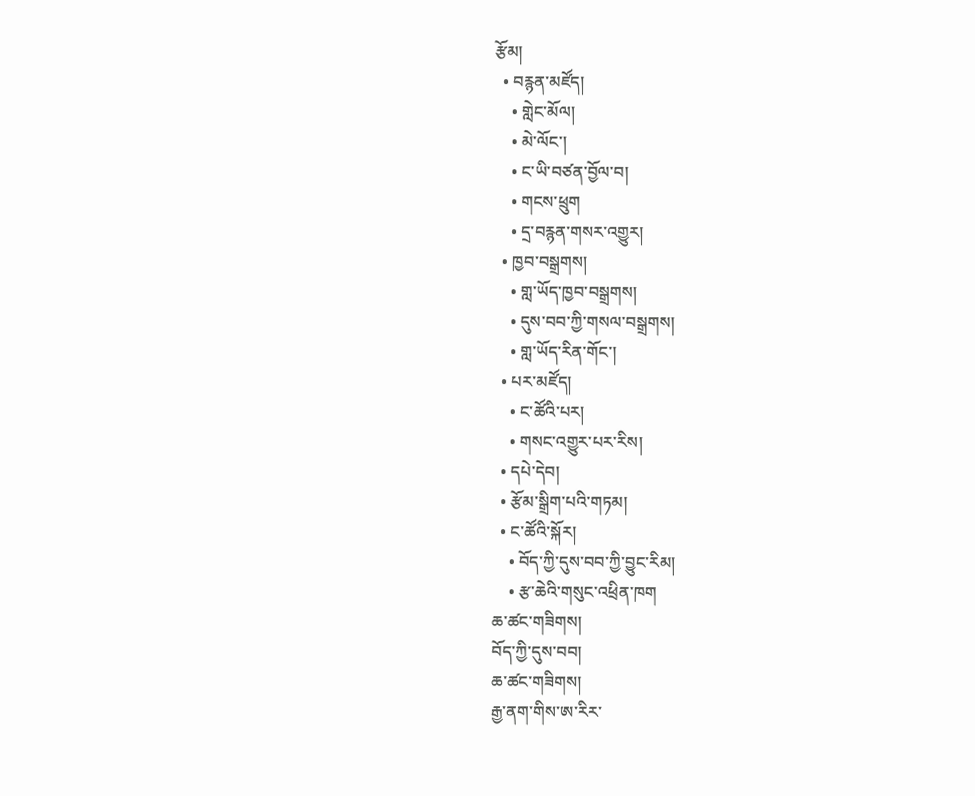རྩོམ།
  • བརྙན་མཛོད།
    • གླེང་མོལ།
    • མེ་ལོང་།
    • ང་ཡི་བཙན་བྱོལ་བ།
    • གངས་ཕྲུག
    • དྲ་བརྙན་གསར་འགྱུར།
  • ཁྱབ་བསྒྲགས།
    • གླ་ཡོད་ཁྱབ་བསྒྲགས།
    • དུས་བབ་ཀྱི་གསལ་བསྒྲགས།
    • གླ་ཡོད་རིན་གོང་།
  • པར་མཛོད།
    • ང་ཚོའི་པར།
    • གསང་འགྱུར་པར་རིས།
  • དཔེ་དེབ།
  • རྩོམ་སྒྲིག་པའི་གཏམ།
  • ང་ཚོའི་སྐོར།
    • བོད་ཀྱི་དུས་བབ་ཀྱི་བྱུང་རིམ།
    • རྩ་ཆེའི་གསུང་འཕྲིན་ཁག
ཆ་ཚང་གཟིགས།
བོད་ཀྱི་དུས་བབ།
ཆ་ཚང་གཟིགས།
རྒྱ་ནག་གིས་ཨ་རིར་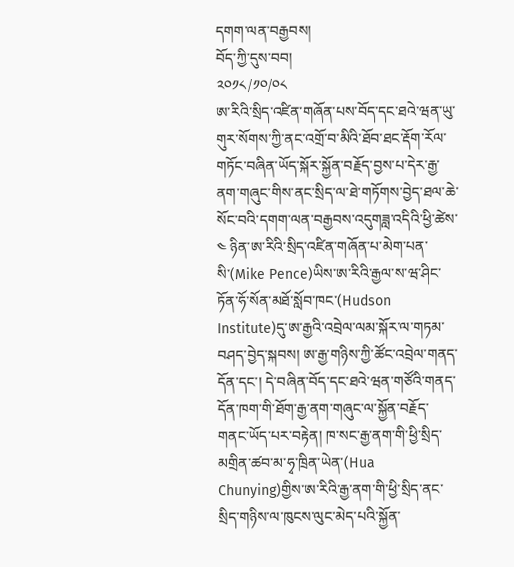དགག་ལན་བརྒྱབས།
བོད་ཀྱི་དུས་བབ།
༢༠༡༨/༡༠/༠༨
ཨ་རིའི་སྲིད་འཛིན་གཞོན་པས་བོད་དང་ཐའེ་ཝན་ཡུ་གུར་སོགས་ཀྱི་ནང་འགྲོ་བ་མིའི་ཐོབ་ཐང་རྡོག་རོལ་གཏོང་བཞིན་ཡོད་སྐོར་སྐྱོན་བརྗོད་བྱས་པ་དེར་རྒྱ་ནག་གཞུང་གིས་ནང་སྲིད་ལ་ཐེ་གཏོགས་བྱེད་ཐལ་ཆེ་སོང་བའི་དགག་ལན་བརྒྱབས་འདུགཟླ་འདིའི་ཕྱི་ཚེས་༤ ཉིན་ཨ་རིའི་སྲིད་འཛིན་གཞོན་པ་མེག་པན་སི་(Mike Pence)ཡིས་ཨ་རིའི་རྒྱལ་ས་ཝ་ཤིང་ཏོན་ཧོ་སོན་མཐོ་སློབ་ཁང་(Hudson Institute)དུ་ཨ་རྒྱའི་འབྲེལ་ལམ་སྐོར་ལ་གཏམ་བཤད་བྱེད་སྐབས། ཨ་རྒྱ་གཉིས་ཀྱི་ཚོང་འབྲེལ་གནད་དོན་དང་། དེ་བཞིན་བོད་དང་ཐའེ་ཝན་གཙོའི་གནད་དོན་ཁག་གི་ཐོག་རྒྱ་ནག་གཞུང་ལ་སྐྱོན་བརྗོད་གནང་ཡོད་པར་བརྟེན། ཁ་སང་རྒྱ་ནག་གི་ཕྱི་སྲིད་མགྲིན་ཚབ་མ་ཧྭ་ཁྲིན་ཡེན་(Hua Chunying)གྱིས་ཨ་རིའི་རྒྱ་ནག་གི་ཕྱི་སྲིད་ནང་སྲིད་གཉིས་ལ་ཁུངས་ལུང་མེད་པའི་སྐྱོན་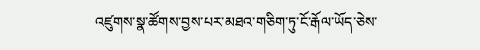འཛུགས་སྣ་ཚོགས་བྱས་པར་མཐའ་གཅིག་ཏུ་ངོ་རྒོལ་ཡོད་ཅེས་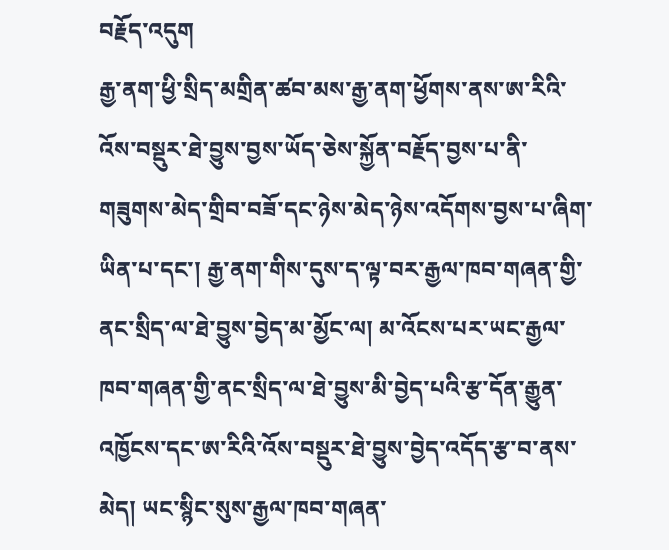བརྗོད་འདུག
རྒྱ་ནག་ཕྱི་སྲིད་མགྲིན་ཚབ་མས་རྒྱ་ནག་ཕྱོགས་ནས་ཨ་རིའི་འོས་བསྡུར་ཐེ་བྱུས་བྱས་ཡོད་ཅེས་སྐྱོན་བརྗོད་བྱས་པ་ནི་གཟུགས་མེད་གྲིབ་བཟོ་དང་ཉེས་མེད་ཉེས་འདོགས་བྱས་པ་ཞིག་ཡིན་པ་དང་། རྒྱ་ནག་གིས་དུས་ད་ལྟ་བར་རྒྱལ་ཁབ་གཞན་གྱི་ནང་སྲིད་ལ་ཐེ་བྱུས་བྱེད་མ་མྱོང་ལ། མ་འོངས་པར་ཡང་རྒྱལ་ཁབ་གཞན་གྱི་ནང་སྲིད་ལ་ཐེ་བྱུས་མི་བྱེད་པའི་རྩ་དོན་རྒྱུན་འཁྱོངས་དང་ཨ་རིའི་འོས་བསྡུར་ཐེ་བྱུས་བྱེད་འདོད་རྩ་བ་ནས་མེད། ཡང་སྙིང་སུས་རྒྱལ་ཁབ་གཞན་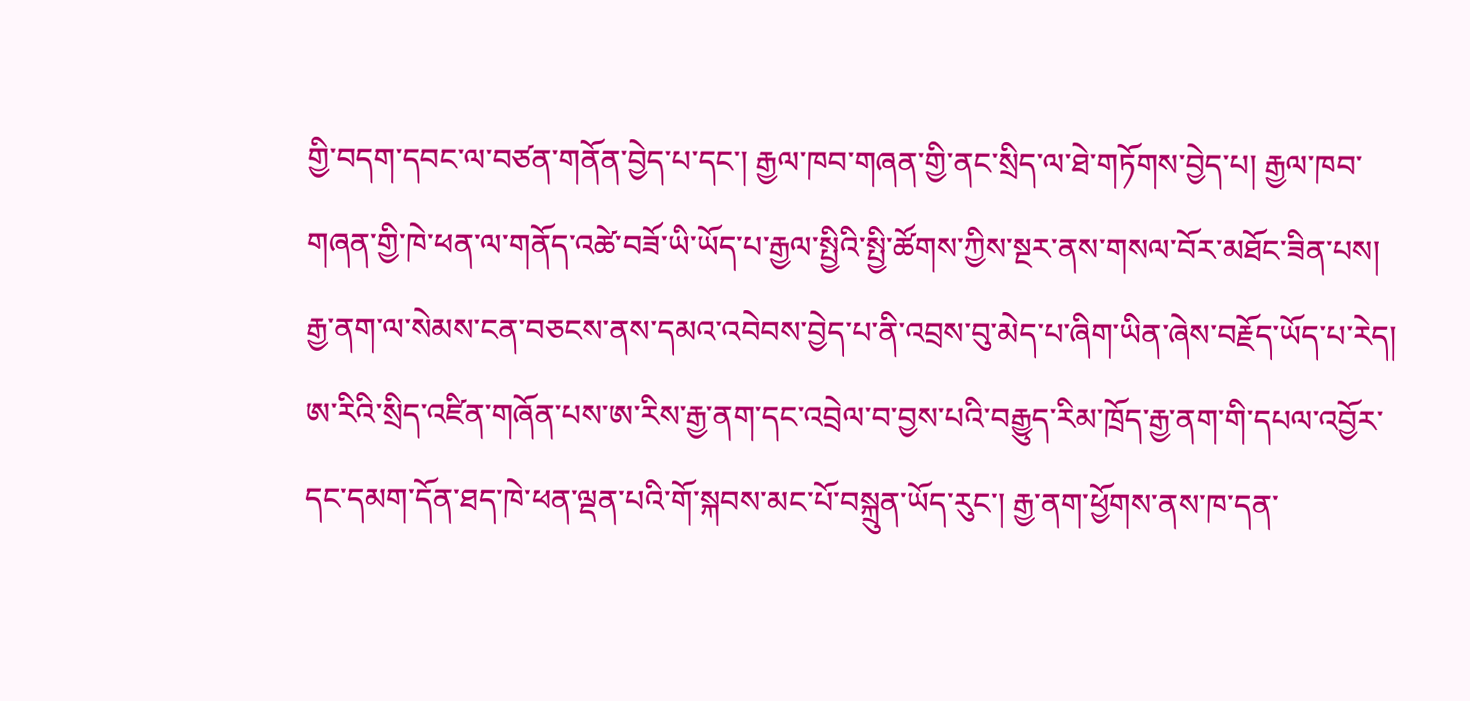གྱི་བདག་དབང་ལ་བཙན་གནོན་བྱེད་པ་དང་། རྒྱལ་ཁབ་གཞན་གྱི་ནང་སྲིད་ལ་ཐེ་གཏོགས་བྱེད་པ། རྒྱལ་ཁབ་གཞན་གྱི་ཁེ་ཕན་ལ་གནོད་འཚེ་བཟོ་ཡི་ཡོད་པ་རྒྱལ་སྤྱིའི་སྤྱི་ཚོགས་ཀྱིས་སྔར་ནས་གསལ་བོར་མཐོང་ཟིན་པས།  རྒྱ་ནག་ལ་སེམས་ངན་བཅངས་ནས་དམའ་འབེབས་བྱེད་པ་ནི་འབྲས་བུ་མེད་པ་ཞིག་ཡིན་ཞེས་བརྗོད་ཡོད་པ་རེད།
ཨ་རིའི་སྲིད་འཛིན་གཞོན་པས་ཨ་རིས་རྒྱ་ནག་དང་འབྲེལ་བ་བྱས་པའི་བརྒྱུད་རིམ་ཁྲོད་རྒྱ་ནག་གི་དཔལ་འབྱོར་དང་དམག་དོན་ཐད་ཁེ་ཕན་ལྡན་པའི་གོ་སྐབས་མང་པོ་བསྐྲུན་ཡོད་རུང་། རྒྱ་ནག་ཕྱོགས་ནས་ཁ་དན་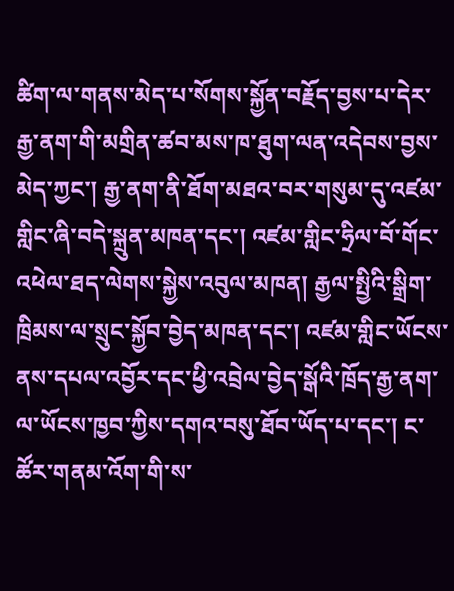ཚིག་ལ་གནས་མེད་པ་སོགས་སྐྱོན་བརྗོད་བྱས་པ་དེར་རྒྱ་ནག་གི་མགྲིན་ཚབ་མས་ཁ་ཐུག་ལན་འདེབས་བྱས་མེད་ཀྱང་། རྒྱ་ནག་ནི་ཐོག་མཐའ་བར་གསུམ་དུ་འཛམ་གླིང་ཞི་བདེ་སྐྲུན་མཁན་དང་། འཛམ་གླིང་ཧྲིལ་བོ་གོང་འཕེལ་ཐད་ལེགས་སྐྱེས་འབུལ་མཁན། རྒྱལ་སྤྱིའི་སྒྲིག་ཁྲིམས་ལ་སྲུང་སྐྱོབ་བྱེད་མཁན་དང་། འཛམ་གླིང་ཡོངས་ནས་དཔལ་འབྱོར་དང་ཕྱི་འབྲེལ་བྱེད་སྒོའི་ཁྲོད་རྒྱ་ནག་ལ་ཡོངས་ཁྱབ་ཀྱིས་དགའ་བསུ་ཐོབ་ཡོད་པ་དང་། ང་ཚོར་གནམ་འོག་གི་ས་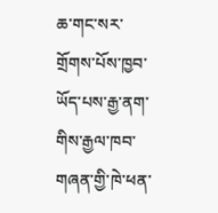ཆ་གང་སར་གྲོགས་པོས་ཁྱབ་ཡོད་པས་རྒྱ་ནག་གིས་རྒྱལ་ཁབ་གཞན་གྱི་ཁེ་ཕན་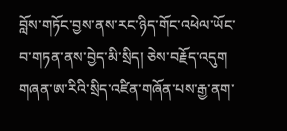བློས་གཏོང་བྱས་ནས་རང་ཉིད་གོང་འཕེལ་ཡོང་བ་གཏན་ནས་བྱེད་མི་སྲིད། ཅེས་བརྗོད་འདུག
གཞན་ཨ་རིའི་སྲིད་འཛིན་གཞོན་པས་རྒྱ་ནག་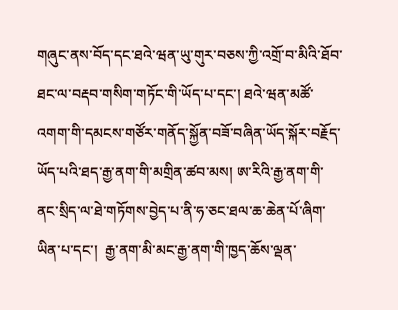གཞུང་ནས་བོད་དང་ཐའེ་ཝན་ཡུ་གུར་བཅས་ཀྱི་འགྲོ་བ་མིའི་ཐོབ་ཐང་ལ་བརྡབ་གསིག་གཏོང་གི་ཡོད་པ་དང་། ཐའེ་ཝན་མཚོ་འགག་གི་དམངས་གཙོར་གནོད་སྐྱོན་བཟོ་བཞིན་ཡོད་སྐོར་བརྗོད་ཡོད་པའི་ཐད་རྒྱ་ནག་གི་མགྲིན་ཚབ་མས། ཨ་རིའི་རྒྱ་ནག་གི་ནང་སྲིད་ལ་ཐེ་གཏོགས་བྱེད་པ་ནི་ཧ་ཅང་ཐལ་ཆ་ཆེན་པོ་ཞིག་ཡིན་པ་དང་།  རྒྱ་ནག་མི་མང་རྒྱ་ནག་གི་ཁྱད་ཆོས་ལྡན་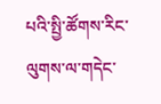པའི་སྤྱི་ཚོགས་རིང་ལུགས་ལ་གདེང་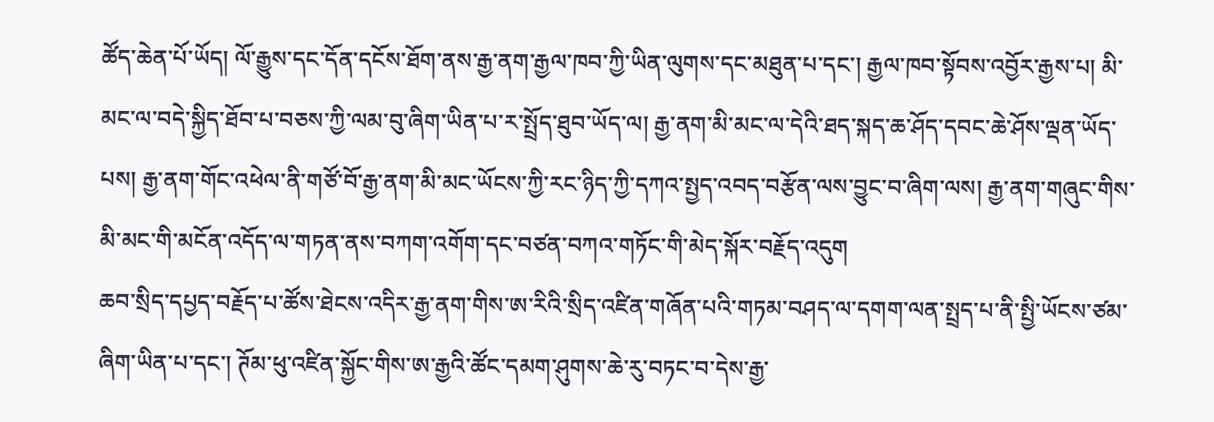ཚོད་ཆེན་པོ་ཡོད། ལོ་རྒྱུས་དང་དོན་དངོས་ཐོག་ནས་རྒྱ་ནག་རྒྱལ་ཁབ་ཀྱི་ཡིན་ལུགས་དང་མཐུན་པ་དང་། རྒྱལ་ཁབ་སྟོབས་འབྱོར་རྒྱས་པ། མི་མང་ལ་བདེ་སྐྱིད་ཐོབ་པ་བཅས་ཀྱི་ལམ་བུ་ཞིག་ཡིན་པ་ར་སྤྲོད་ཐུབ་ཡོད་ལ། རྒྱ་ནག་མི་མང་ལ་དེའི་ཐད་སྐད་ཆ་ཤོད་དབང་ཆེ་ཤོས་ལྡན་ཡོད་པས། རྒྱ་ནག་གོང་འཕེལ་ནི་གཙོ་བོ་རྒྱ་ནག་མི་མང་ཡོངས་ཀྱི་རང་ཉིད་ཀྱི་དཀའ་སྤྱད་འབད་བརྩོན་ལས་བྱུང་བ་ཞིག་ལས། རྒྱ་ནག་གཞུང་གིས་མི་མང་གི་མངོན་འདོད་ལ་གཏན་ནས་བཀག་འགོག་དང་བཙན་བཀའ་གཏོང་གི་མེད་སྐོར་བརྗོད་འདུག
ཆབ་སྲིད་དཔྱད་བརྗོད་པ་ཚོས་ཐེངས་འདིར་རྒྱ་ནག་གིས་ཨ་རིའི་སྲིད་འཛིན་གཞོན་པའི་གཏམ་བཤད་ལ་དགག་ལན་སྤྲད་པ་ནི་སྤྱི་ཡོངས་ཙམ་ཞིག་ཡིན་པ་དང་། ཊོམ་ཕུ་འཛིན་སྐྱོང་གིས་ཨ་རྒྱའི་ཚོང་དམག་ཤུགས་ཆེ་རུ་བཏང་བ་དེས་རྒྱ་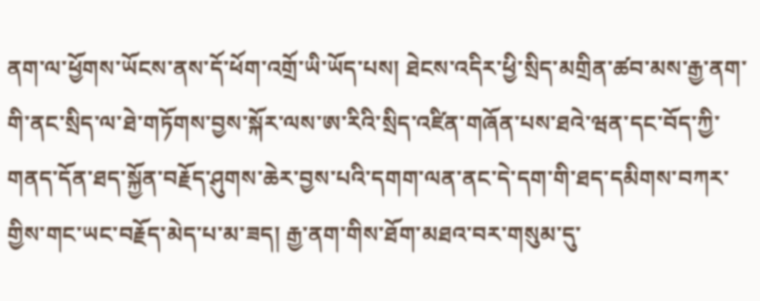ནག་ལ་ཕྱོགས་ཡོངས་ནས་དོ་ཕོག་འགྲོ་ཡི་ཡོད་པས། ཐེངས་འདིར་ཕྱི་སྲིད་མགྲིན་ཚབ་མས་རྒྱ་ནག་གི་ནང་སྲིད་ལ་ཐེ་གཏོགས་བྱས་སྐོར་ལས་ཨ་རིའི་སྲིད་འཛིན་གཞོན་པས་ཐའེ་ཝན་དང་བོད་ཀྱི་གནད་དོན་ཐད་སྐྱོན་བརྗོད་ཤུགས་ཆེར་བྱས་པའི་དགག་ལན་ནང་དེ་དག་གི་ཐད་དམིགས་བཀར་གྱིས་གང་ཡང་བརྗོད་མེད་པ་མ་ཟད། རྒྱ་ནག་གིས་ཐོག་མཐའ་བར་གསུམ་དུ་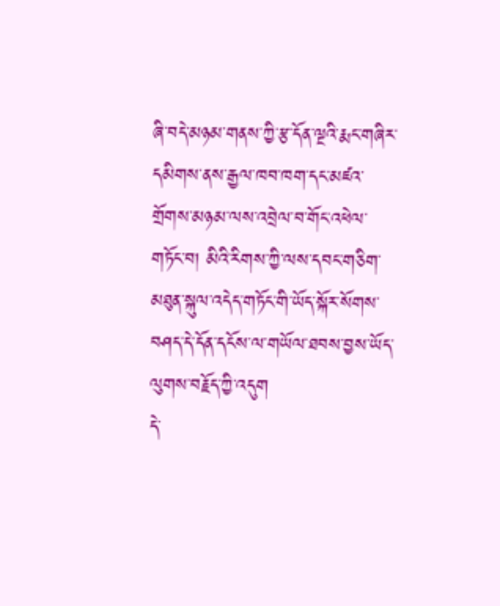ཞི་བདེ་མཉམ་གནས་ཀྱི་རྩ་དོན་ལྔའི་རྨང་གཞིར་དམིགས་ནས་རྒྱལ་ཁབ་ཁག་དང་མཛའ་གྲོགས་མཉམ་ལས་འབྲེལ་བ་གོང་འཕེལ་གཏོང་བ། མིའི་རིགས་ཀྱི་ལས་དབང་གཅིག་མཐུན་སྐུལ་འདེད་གཏོང་གི་ཡོད་སྐོར་སོགས་བཤད་དེ་དོན་དངོས་ལ་གཡོལ་ཐབས་བྱས་ཡོད་ལུགས་བརྗོད་ཀྱི་འདུག
དེ་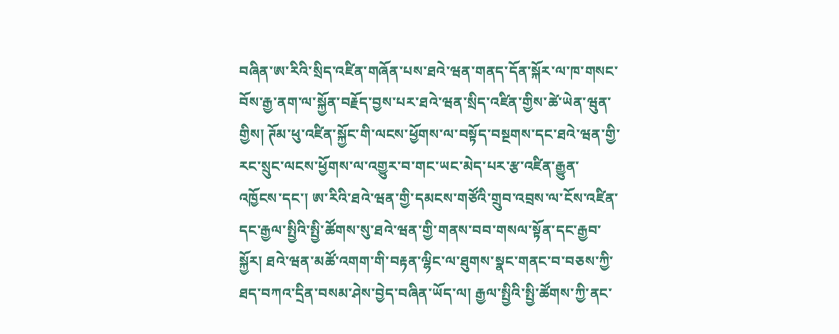བཞིན་ཨ་རིའི་སྲིད་འཛིན་གཞོན་པས་ཐའེ་ཝན་གནད་དོན་སྐོར་ལ་ཁ་གསང་བོས་རྒྱ་ནག་ལ་སྐྱོན་བརྗོད་བྱས་པར་ཐའེ་ཝན་སྲིད་འཛིན་གྱིས་ཚེ་ཡེན་ཝུན་གྱིས། ཊོམ་ཕུ་འཛིན་སྐྱོང་གི་ལངས་ཕྱོགས་ལ་བསྟོད་བསྔགས་དང་ཐའེ་ཝན་གྱི་རང་སྲུང་ལངས་ཕྱོགས་ལ་འགྱུར་བ་གང་ཡང་མེད་པར་རྩ་འཛིན་རྒྱུན་འཁྱོངས་དང་། ཨ་རིའི་ཐའེ་ཝན་གྱི་དམངས་གཙོའི་གྲུབ་འབྲས་ལ་ངོས་འཛིན་དང་རྒྱལ་སྤྱིའི་སྤྱི་ཚོགས་སུ་ཐའེ་ཝན་གྱི་གནས་བབ་གསལ་སྟོན་དང་རྒྱབ་སྐྱོར། ཐའེ་ཝན་མཚོ་འགག་གི་བརྟན་ལྷིང་ལ་ཐུགས་སྣང་གནང་བ་བཅས་ཀྱི་ཐད་བཀའ་དྲིན་བསམ་ཤེས་བྱེད་བཞིན་ཡོད་ལ། རྒྱལ་སྤྱིའི་སྤྱི་ཚོགས་ཀྱི་ནང་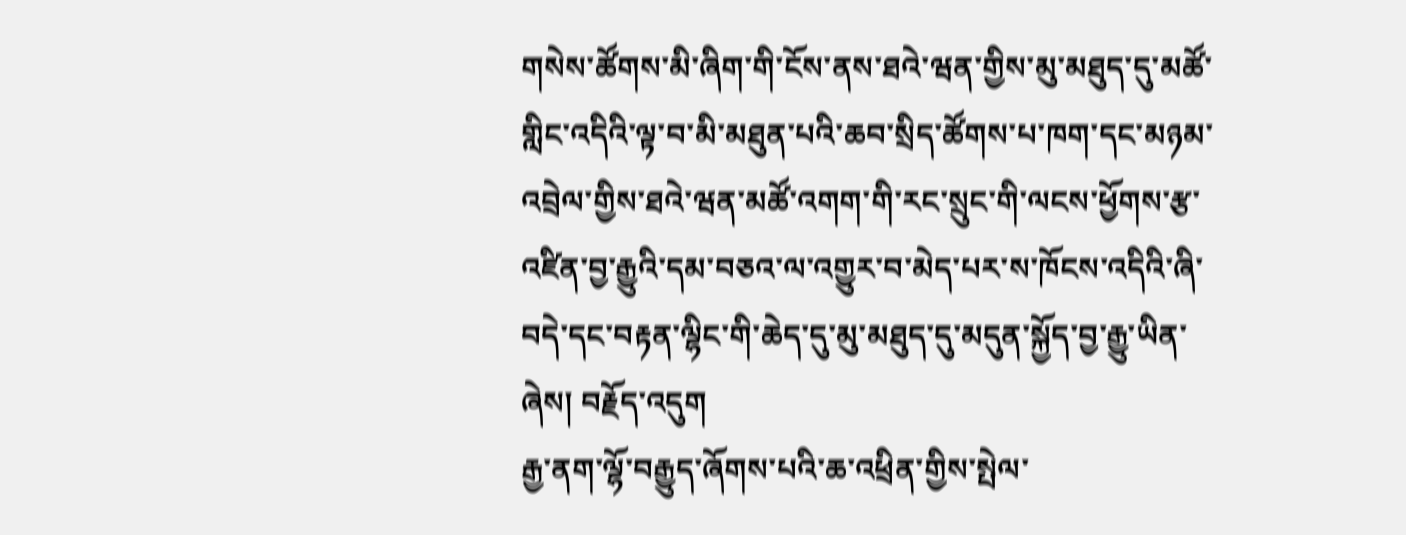གསེས་ཚོགས་མི་ཞིག་གི་ངོས་ནས་ཐའེ་ཝན་གྱིས་མུ་མཐུད་དུ་མཚོ་གླིང་འདིའི་ལྟ་བ་མི་མཐུན་པའི་ཆབ་སྲིད་ཚོགས་པ་ཁག་དང་མཉམ་འབྲེལ་གྱིས་ཐའེ་ཝན་མཚོ་འགག་གི་རང་སྲུང་གི་ལངས་ཕྱོགས་རྩ་འཛིན་བྱ་རྒྱུའི་དམ་བཅའ་ལ་འགྱུར་བ་མེད་པར་ས་ཁོངས་འདིའི་ཞི་བདེ་དང་བརྟན་ལྷིང་གི་ཆེད་དུ་མུ་མཐུད་དུ་མདུན་སྐྱོད་བྱ་རྒྱུ་ཡིན་ཞེས། བརྗོད་འདུག
རྒྱ་ནག་ལྷོ་བརྒྱུད་ཞོགས་པའི་ཆ་འཕྲིན་གྱིས་སྤེལ་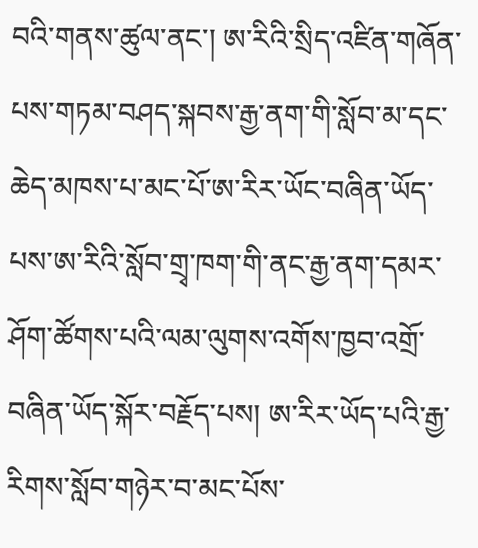བའི་གནས་ཚུལ་ནང་། ཨ་རིའི་སྲིད་འཛིན་གཞོན་པས་གཏམ་བཤད་སྐབས་རྒྱ་ནག་གི་སློབ་མ་དང་ཆེད་མཁས་པ་མང་པོ་ཨ་རིར་ཡོང་བཞིན་ཡོད་པས་ཨ་རིའི་སློབ་གྲྭ་ཁག་གི་ནང་རྒྱ་ནག་དམར་ཤོག་ཚོགས་པའི་ལམ་ལུགས་འགོས་ཁྱབ་འགྲོ་བཞིན་ཡོད་སྐོར་བརྗོད་པས། ཨ་རིར་ཡོད་པའི་རྒྱ་རིགས་སློབ་གཉེར་བ་མང་པོས་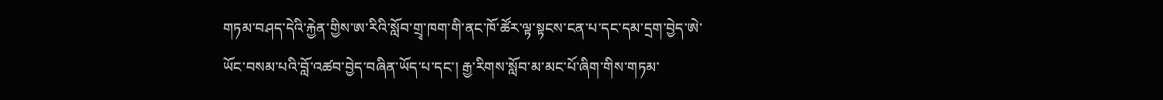གཏམ་བཤད་དེའི་རྐྱེན་གྱིས་ཨ་རིའི་སློབ་གྲྭ་ཁག་གི་ནང་ཁོ་ཚོར་ལྟ་སྟངས་ངན་པ་དང་དམ་དྲག་བྱེད་ཨེ་ཡོང་བསམ་པའི་བློ་འཚབ་བྱེད་བཞིན་ཡོད་པ་དང་། རྒྱ་རིགས་སློབ་མ་མང་པོ་ཞིག་གིས་གཏམ་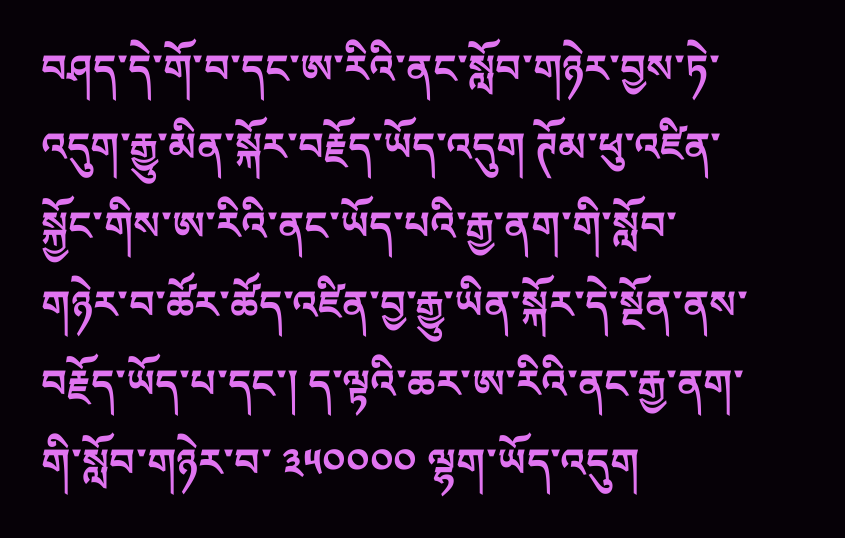བཤད་དེ་གོ་བ་དང་ཨ་རིའི་ནང་སློབ་གཉེར་བྱས་ཏེ་འདུག་རྒྱུ་མིན་སྐོར་བརྗོད་ཡོད་འདུག ཊོམ་ཕུ་འཛིན་སྐྱོང་གིས་ཨ་རིའི་ནང་ཡོད་པའི་རྒྱ་ནག་གི་སློབ་གཉེར་བ་ཚོར་ཚོད་འཛིན་བྱ་རྒྱུ་ཡིན་སྐོར་དེ་སྔོན་ནས་བརྗོད་ཡོད་པ་དང་། ད་ལྟའི་ཆར་ཨ་རིའི་ནང་རྒྱ་ནག་གི་སློབ་གཉེར་བ་ ༣༥༠༠༠༠ ལྷག་ཡོད་འདུག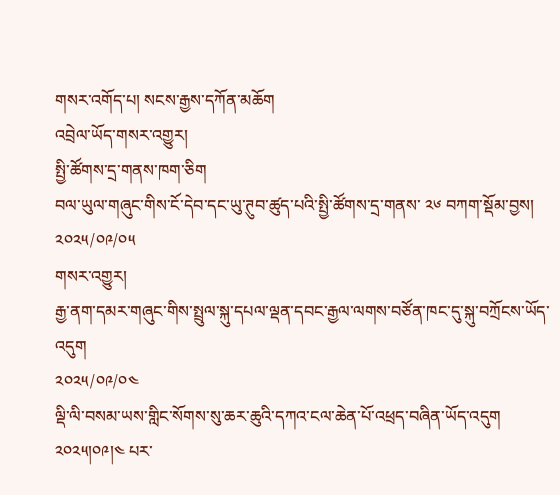གསར་འགོད་པ། སངས་རྒྱས་དཀོན་མཆོག
འབྲེལ་ཡོད་གསར་འགྱུར།
སྤྱི་ཚོགས་དྲ་གནས་ཁག་ཅིག
བལ་ཡུལ་གཞུང་གིས་ངོ་དེབ་དང་ཡུ་ཊུབ་ཚུད་པའི་སྤྱི་ཚོགས་དྲ་གནས་ ༢༦ བཀག་སྡོམ་བྱས།
༢༠༢༥/༠༩/༠༥
གསར་འགྱུར།
རྒྱ་ནག་དམར་གཞུང་གིས་སྤྲུལ་སྐུ་དཔལ་ལྡན་དབང་རྒྱལ་ལགས་བཙོན་ཁང་དུ་སྐུ་བཀྲོངས་ཡོད་འདུག
༢༠༢༥/༠༩/༠༤
ལྡི་ལི་བསམ་ཡས་གླིང་སོགས་སུ་ཆར་ཆུའི་དཀའ་ངལ་ཆེན་པོ་འཕྲད་བཞིན་ཡོད་འདུག  ༢༠༢༥།༠༩།༤ པར་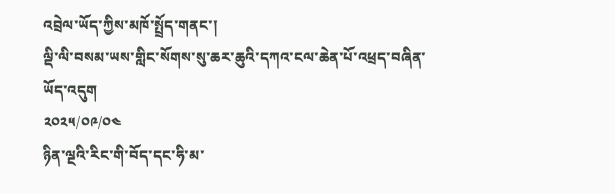འབྲེལ་ཡོད་ཀྱིས་མཁོ་སྤྲོད་གནང་།
ལྡི་ལི་བསམ་ཡས་གླིང་སོགས་སུ་ཆར་ཆུའི་དཀའ་ངལ་ཆེན་པོ་འཕྲད་བཞིན་ཡོད་འདུག
༢༠༢༥/༠༩/༠༤
ཉིན་ལྔའི་རིང་གི་བོད་དང་ཧི་མ་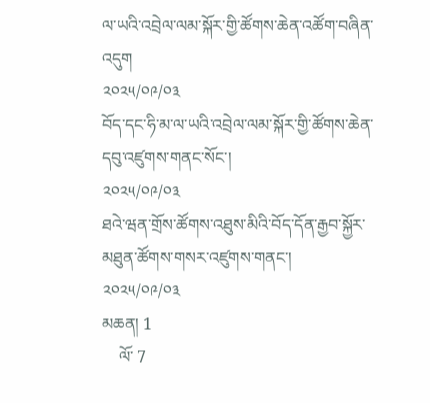ལ་ཡའི་འབྲེལ་ལམ་སྐོར་གྱི་ཚོགས་ཆེན་འཚོག་བཞིན་འདུག
༢༠༢༥/༠༩/༠༣
བོད་དང་ཧི་མ་ལ་ཡའི་འབྲེལ་ལམ་སྐོར་གྱི་ཚོགས་ཆེན་དབུ་འཛུགས་གནང་སོང་།
༢༠༢༥/༠༩/༠༣
ཐའེ་ཝན་གྲོས་ཚོགས་འཐུས་མིའི་བོད་དོན་རྒྱབ་སྐྱོར་མཐུན་ཚོགས་གསར་འཛུགས་གནང་།
༢༠༢༥/༠༩/༠༣
མཆན། 1
    ལོ་ 7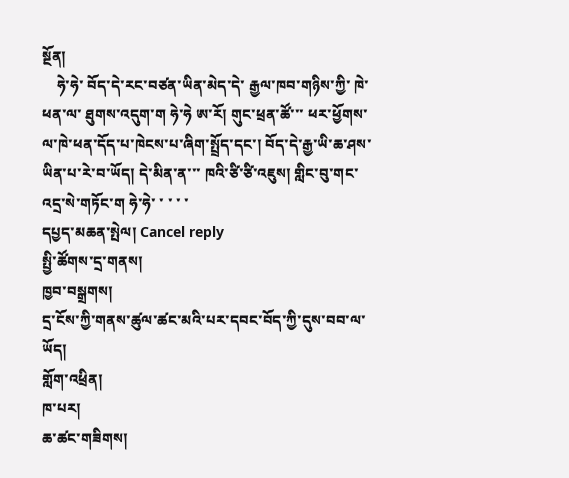སྔོན།
    ཧེ་ཧེ་ བོད་དེ་རང་བཙན་ཡིན་མེད་དེ་ རྒྱལ་ཁབ་གཉིས་ཀྱི་ ཁེ་ཕན་ལ་ ཐུགས་འདུག་ག ཧེ་ཧེ ཨ་རོ། གུང་ཕྲན་ཚོ་་་ ཕར་ཕྱོགས་ལ་ཁེ་ཕན་དོད་པ་ཁེངས་པ་ཞིག་སྤྲོད་དང་། བོད་དེ་རྒྱ་ཡི་ཆ་ཤས་ཡིན་པ་རེ་བ་ཡོད། དེ་མིན་ན་་་ ཁའི་ཙི་ཙི་འཇུས། གླིང་བུ་གང་འདྲ་སེ་གཏོང་ག ཧེ་ཧེ་ ་ ་ ་ ་
དཔྱད་མཆན་སྤེལ། Cancel reply
སྤྱི་ཚོགས་དྲ་གནས།
ཁྱབ་བསྒྲགས།
དྲ་ངོས་ཀྱི་གནས་ཚུལ་ཚང་མའི་པར་དབང་བོད་ཀྱི་དུས་བབ་ལ་ཡོད།
གློག་འཕྲིན།
ཁ་པར།
ཆ་ཚང་གཟིགས།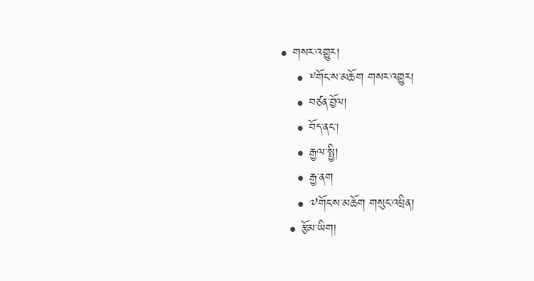• གསར་འགྱུར།
    • ༸གོང་ས་མཆོག གསར་འགྱུར།
    • བཙན་བྱོལ།
    • བོད་ནང་།
    • རྒྱལ་སྤྱི།
    • རྒྱ་ནག
    • ༧གོང་ས་མཆོག གསུང་འཕྲིན།
  • རྩོམ་ཡིག།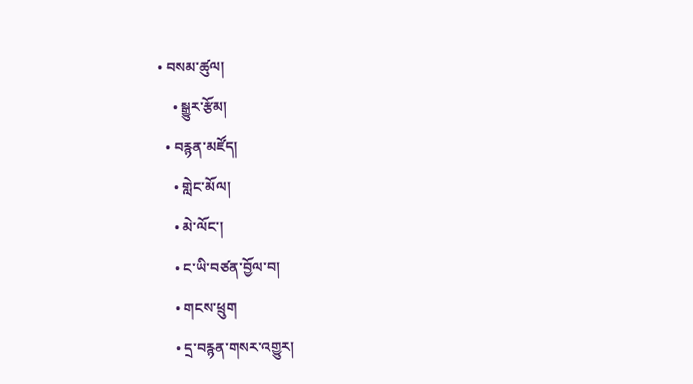• བསམ་ཚུལ།
    • སྒྱུར་རྩོམ།
  • བརྙན་མཛོད།
    • གླེང་མོལ།
    • མེ་ལོང་།
    • ང་ཡི་བཙན་བྱོལ་བ།
    • གངས་ཕྲུག
    • དྲ་བརྙན་གསར་འགྱུར།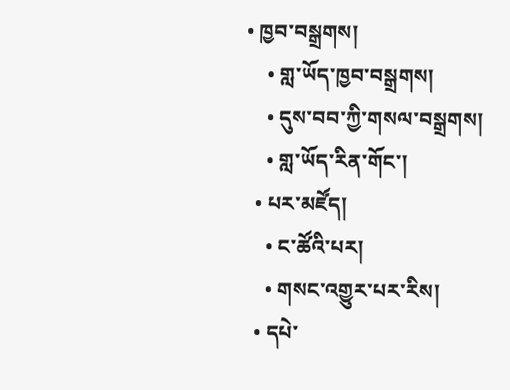• ཁྱབ་བསྒྲགས།
    • གླ་ཡོད་ཁྱབ་བསྒྲགས།
    • དུས་བབ་ཀྱི་གསལ་བསྒྲགས།
    • གླ་ཡོད་རིན་གོང་།
  • པར་མཛོད།
    • ང་ཚོའི་པར།
    • གསང་འགྱུར་པར་རིས།
  • དཔེ་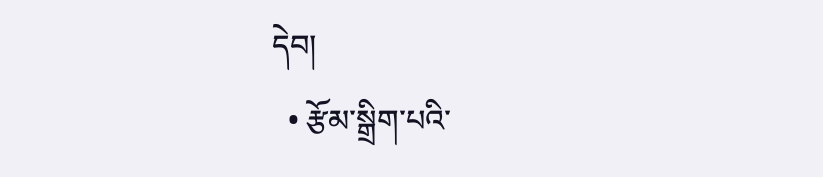དེབ།
  • རྩོམ་སྒྲིག་པའི་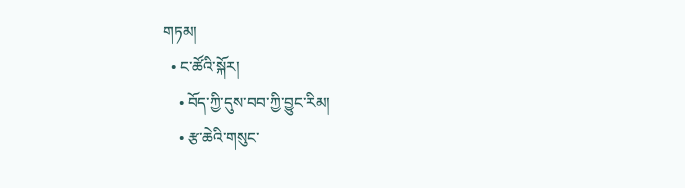གཏམ།
  • ང་ཚོའི་སྐོར།
    • བོད་ཀྱི་དུས་བབ་ཀྱི་བྱུང་རིམ།
    • རྩ་ཆེའི་གསུང་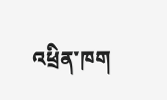འཕྲིན་ཁག